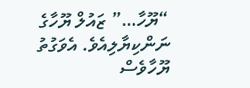“ޔޫހާ…” ޒައުލް ޔޫހާގެ ނަންކިޔާލިއެވެ. އެވަގުތު ޔޫހާވެސް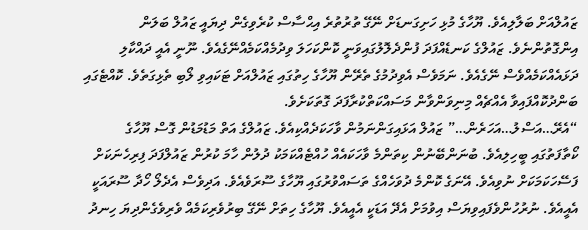ޒައުލްއަށް ބަލާލިއެވެ. ޔޫހާގެ މުޅި ހަށިގަނޑަށް ނޭގޭ ތުރުތުރެ އިޙްސާސް ކުރެވިގެން ދިޔައީ ޒައުލް ބަލަން އިންގޮތުންނެވެ. ޒައުލްގެ ކަނޑެއްފަދަ ފުންދެލޮލުގައިވަނީ ކޮންކަހަލަ ވިދުމެއްކަމެއްނޭގެއެވެ. ނޫނީ އެއީ ދައްކާލި ދަޅައެއްކަމެއްވެސް ނޭގެއެވެ. ނަމަވެސް އެވިދުމުގެ ތެރޭން ޔޫހާގެ ހިތުގައި ޒައުލްއަށް ޓަކައިވި ލޯބި ތެޅިގަތެވެ. ކޮއްޓެގައި ބަންދުކޮއްފައިވާ އެއްޗެއް މިނިވަންވާން މަސައްކަތްކުރާފަދަ ގޮތަކަށެވެ.
“އެރޭ…އަސްލު…އަހަރެން…” ޒައުލް އަޅައިގަންނަމުން ވާހަކަދެއްކިއެވެ. ޒައުލްގެ އަތް މަޑުމަޑުން ގޮސް ޔޫހާގެ ކޯތާފަތުގައި ބީހިލިއެވެ. ބުނަންބޭނުން ކިތަންމެ ވާހަކައެއް ހުއްޓެއްކަމަކު ދުލުން ހާމަ ކުރުން ޒައުލްފަދަ ފިރިހެނަކަށް ފަސޭހަކަމަކަށް ނުވިއެވެ. އޭނަގެ ކޮންމެ ދުވަހެއްގެ ތަސައްވުރުގައި ޔޫހާގެ ސޫރަވެއެވެ. އަދިވެސް އެދެލޯ ހޯދާ ސޫރައަކީ އެއީއެވެ. ނުރުހުންވެފައިވިޔަސް އިވުމަށް އެދޭ އަޑަކީ އެއީއެވެ. ޔޫހާގެ ހިތަށް ނޭގޭ ބިރުވެރިކަމެއް ވެރިވެގެންދިޔަ ހިނދު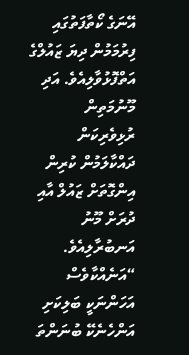އޭނަގެ ކޯތާފަތުގައި ފިރުމަމުން ދިޔަ ޒައުލްގެ އަތްފޮޅުވާލިއެވެ. އަދި މޫނުމަތިން ރުޅިވެރިކަން ދައްކާލަމުން ކުރިން އިންގޮތަށް ޒައުލް އާއި ދުރަށް މޫނު އަނބުރާލިއެވެ.
“އަނެއްކާވެސް އަހަންނަކީ ބަލިކަށި އަންހެނެކޭ ބުނަންތަ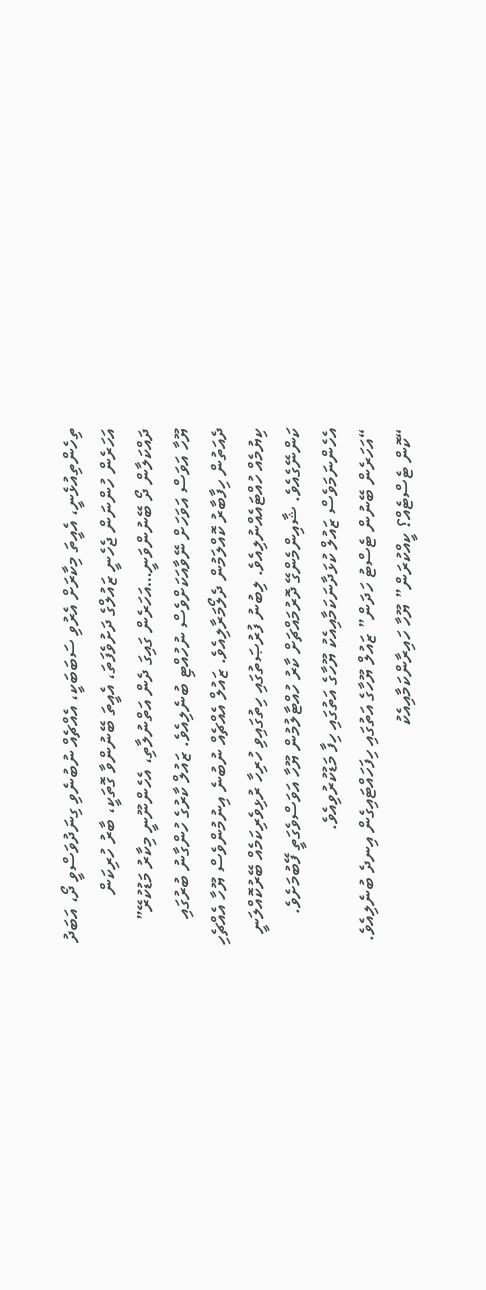ތިހެންތިއުޅެނީ، އެއީތަ މިކާރަށް އެރުވި ސަބަބަކީ، އެއްޗެއް ނުބުނެވި ގިނަދުވަސްވީ ދޯ، އަބަދު އަހަރެން ހުންނަން ޖެހެނީ ޒައުލްގެ ދަށުވެފަތަ، އެއީތަ ބޭނުންވާ ގޮތަކީ، ބާރު ހުރިކަން ދައްކަލާން ދޯ ބޭނުންވަނީ…އަހަރެން ގައިގަ ދެން އަތްނުލާތި، އެހެންނޫނީ މިކާރު މަޑުކުރޭ” ޔޫހާ އަވަސް އަވަހަށް ނޭވާއަކަށްވެސް ނުހުއްޓި ބުނެލިއެވެ. ޒައުލް ކާރުގެ ހުންގާނު ބުރުގައި ދެއަތުން ހިފާބާރު ކޮއްލަމުން ދެލޯމަރާލިއެވެ. ޒައުލް އެއްޗެއް ނުބުނެ އިނުމުންވެސް ޔޫހާ އެއްޗެހި ކިޔުމެއް ހުއްޓައެއްނުލިއެވެ. ލިބުނު ފުރުޞަތުގައި ހިތުގައިވި ހުރިހާ ރުޅިވެރިކަމެއް ބޭރުކޮއްލަނީ ކަންނޭގެއެވެ. ޝާއިންމެންގޭ ދޮރުމައްޗަށް ކާރު ހުއްޓާލުމުން ޔޫހާ އަވަސްވެގަތީ ފޭބުމަށެވެ. އެހެންނަމަވެސް ޒައުލް ކުޅަދާނަކަމާއިއެކު ޔޫހާގެ އަތުގައި ހިފާ މަޑުކުރުވިއެވެ.
“އަހަރެން ބޭނުން ޓެސްޓު ހަދަން” ޒައުލް ޔޫހާގެ އަތުގައި ހިފަހައްޓައިގެން އިނދެ ބުނެލިއެވެ.
“ކޮން ޓެސްޓެއް؟ ކީއްކުރަން” ޔޫހާ ހައިރާންކަމާއިއެކު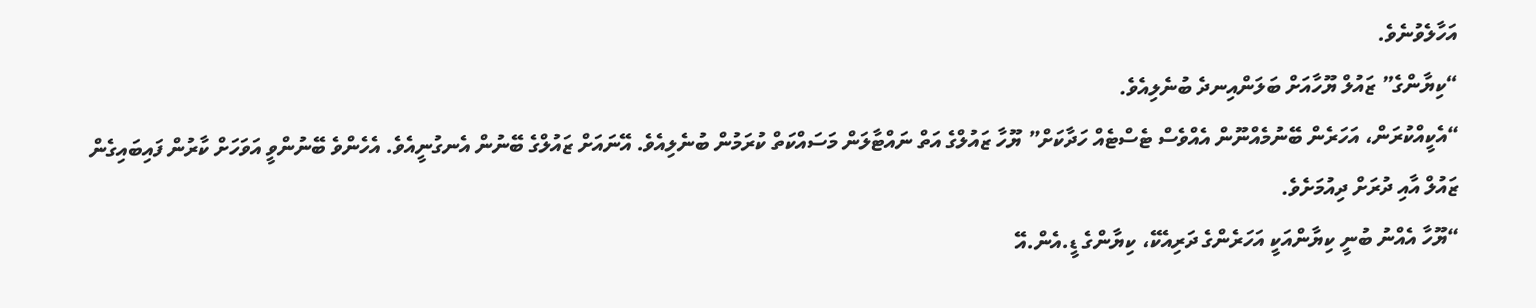އަހާލެވުނެވެ.
“ކިޔާންގެ” ޒައުލް ޔޫހާއަށް ބަލަންއިނދެ ބުނެލިއެވެ.
“އެކީއްކުރަން، އަހަރެން ބޭނުމެއްނޫން އެއްވެސް ޓެސްޓެއް ހަދާކަށް” ޔޫހާ ޒައުލްގެ އަތް ނައްޓާލަން މަސައްކަތް ކުރަމުން ބުނެލިއެވެ. އޭނައަށް ޒައުލްގެ ބޭނުން އެނގުނީއެވެ. އެހެންވެ ބޭނުންވީ އަވަހަށް ކާރުން ފައިބައިގެން ޒައުލް އާއި ދުރަށް ދިއުމަށެވެ.
“ޔޫހާ އެއްނު ބުނީ ކިޔާންއަކީ އަހަރެންގެ ދަރިއެކޭ، ކިޔާންގެ ޑީ.އެން.އޭ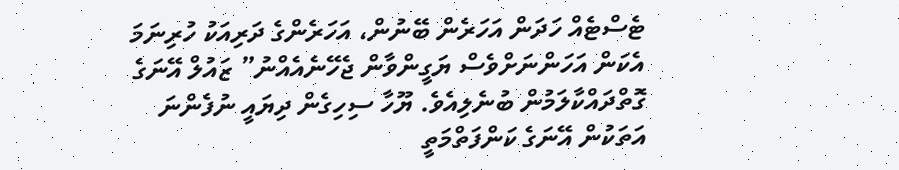ޓެސްޓެއް ހަދަން އަހަރެން ބޭނުން، އަހަރެންގެ ދަރިއަކު ހުރިނަމަ އެކަން އަހަންނަށްވެސް ޔަގީންވާން ޖެހޭނެއެއްނު” ޒައުލް އޭނަގެ ގޮތްދައްކާލަމުން ބުނެލިއެވެ. ޔޫހާ ސިހިގެން ދިޔައީ ނުފެންނަ އަތަކުން އޭނަގެ ކަންފަތްމަތީ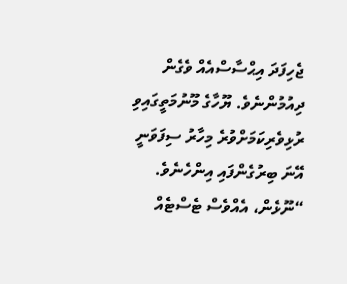ޖެހިފަދަ އިޙްސާސްއެއް ވެގެން ދިއުމުންނެވެ. ޔޫހާގެ މޫނުމަތީގައިވި ރުޅިވެރިކަމަށްވުރެ މިހާރު ސިފަވަނީ އޭނަ ބިރުގެންފައި އިންހެނެވެ.
“ނޫޅެން، އެއްވެސް ޓެސްޓެއް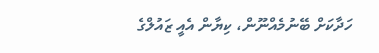ހަދާކަށް ބޭނުމެއްނޫން، ކިޔާން އެއީ ޒައުލްގެ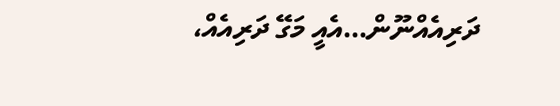ދަރިއެއްނޫން…އެއީ މަގޭ ދަރިއެއް،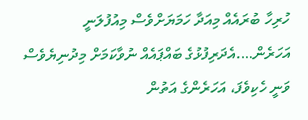ހުރިހާ ބުރައެއް މިއަދާ ހަމަޔަށްވެސް މިއުފުލަނީ އަހަރެން….އެދަރިފުޅުގެ ބައްޕައެއް ނުވާކަމަށް މިދުނިޔެވެސް ވަނީ ހެކިވެފަ، އަހަރެންގެ އަތުން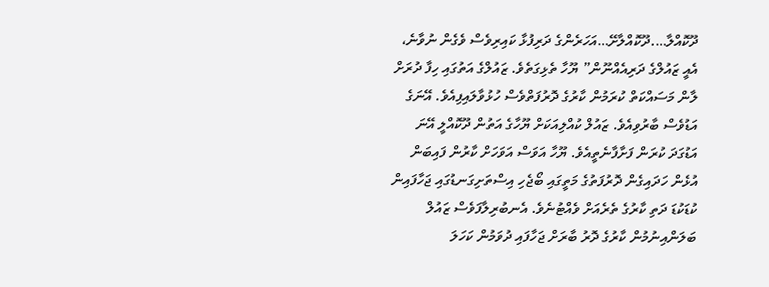ދޫކޮއްލާ….ދޫކޮއްލާށޭ…އަހަރެންގެ ދަރިފުޅާ ކައިރިވެސް ވެގެން ނުވާނެ، އެއީ ޒައުލްގެ ދަރިއެއްނޫން” ޔޫހާ ތެޅިގަތެވެ. ޒައުލްގެ އަތުގައި ހިފާ ދުރަށް ލާން މަސައްކަތް ކުރަމުން ކާރުގެ ދޮރުފަތްވެސް ހުޅުވާލައިފިއެވެ. އޭނަގެ އަޑުވެސް ބާރުވިއެވެ. ޒައުލް ކުއްލިއަކަށް ޔޫހާގެ އަތުން ދޫކޮއްލީ އޭނަ އަޑުގަދަ ކުރަން ފަށާފާނެތީއެވެ. ޔޫހާ އަވަސް އަވަހަށް ކާރުން ފައިބަން އުޅެން ހަދައިގެން ދޮރުފަތުގެ މަތީގައި ބޯޖެހި އިސްތަށިގަނޑުގައި ޖަހާފައިން ކުޑަކުޑަ ދަތި ކާރުގެ ތެރެއަށް ވެއްޓުނެވެ. އެނބުރިލާފަވެސް ޒައުލް ބަލަންއިނުމުން ކާރުގެ ދޮރު ބާރަށް ޖަހާފައި ދުވަމުން ކަހަލަ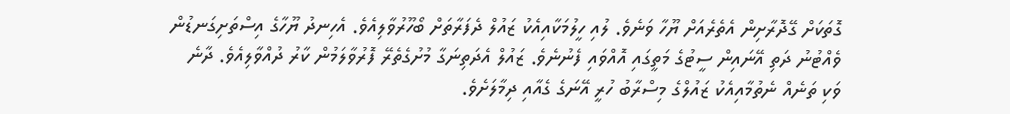ގޮތަކަށް ގޭދޮރާށިން އެތެރެއަށް ޔޫހާ ވަނެވެ. ލުއި ހީލުމަކާއިއެކު ޒައުލް ދެފަރާތަށް ބޯހޫރުވާލިއެވެ. އެހިނދު ޔޫހާގެ އިސްތަށިގަނޑުން ވެއްޓުނު ދަތި އޭނައިން ސީޓުގެ މަތީގައި އޮއްވައި ފެނުނެވެ. ޒައުލް އެދަތިނަގާ މުށުގެތެރޭ ފޮރުވާލަމުން ކާރު ދުއްވާލިއެވެ. ދާނެ ވަކި ތަނެއް ނެތުމާއިއެކު ޒައުލްގެ މިސްރާބު ހުރީ އޭނަގެ ގެއާއި ދިމާލަށެވެ.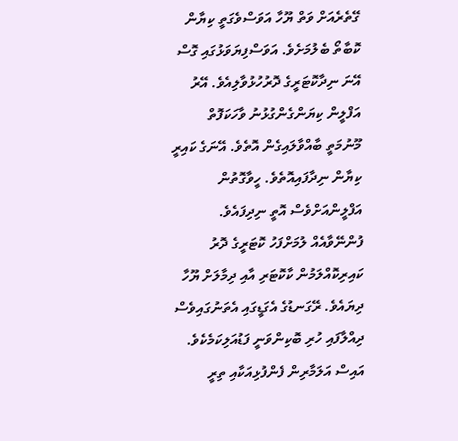ގޭތެރެއަށް ވަތް ޔޫހާ އަވަސްވެގަތީ ކިޔާން ކޮބާތޯ ބެލުމަށެވެ. އަވަސްފިޔަވަޅުގައި ގޮސް އޭނަ ނިދާކޮޓަރީގެ ދޮރުހުޅުވާލިއެވެ. އޭރު އަފްލީން ކިޔަންގެންގުޅުނު ވާހަކަފޮތް މޫނުމަތީ ބާއްވާލައިގެން އޮތެވެ. އޭނަގެ ކައިރީ ކިޔާން ނިދާފައިއޮތެވެ. ހީވާގޮތުން އަފްލީންއަށްވެސް އޮތީ ނިދިފައެވެ. ފުންނޭވާއެއް ލުމަށްފަހު ކޮޓަރީގެ ދޮރު ކައިރިކޮއްލަމުން ކާކޮޓަރި އާއި ދިމާލަށް ޔޫހާ ދިޔައެވެ. ރޭގަނޑުގެ އެގަޑީގައި އެތަނުގައިވެސް ދިއްލާފައި ހުރި ބޮކިންވަނީ ފަޑުއަލިކަމެކެވެ. އައިސް އަލަމާރިން ފެންފުޅިއަކާއި ތިރީ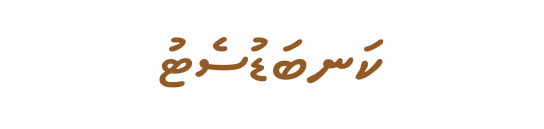ކަނބަޑުސެޓު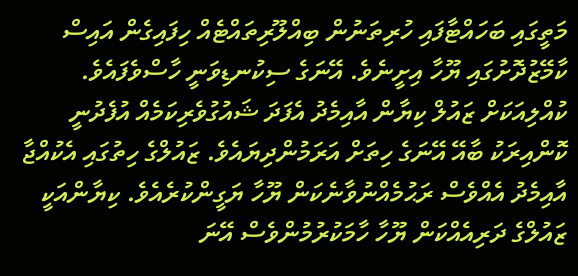މަތީގައި ބަހައްޓާފައި ހުރިތަނުން ބިއްލޫރިތައްޓެއް ހިފައިގެން އައިސް ކާމޭޒުދޮށުގައި ޔޫހާ އިށީނެވެ. އޭނަގެ ސިކުނޑިވަނީ ހާސްވެފައެވެ. ކުއްލިއަކަށް ޒައުލް ކިޔާން އާއިމެދު އެފަދަ ޝައުގުވެރިކަމެއް އުފެދުނީ ކޮންއިރަކު ބާއޭ އޭނަގެ ހިތަށް އަރަމުންދިޔައެވެ. ޒައުލްގެ ހިތުގައި އެކުއްޖާ އާއިމެދު އެއްވެސް ރަޙުމެއްނުވާނެކަން ޔޫހާ ޔަގީންކުރެއެވެ. ކިޔާންއަކީ ޒައުލްގެ ދަރިއެއްކަން ޔޫހާ ހާމަކުރުމުންވެސް އޭނަ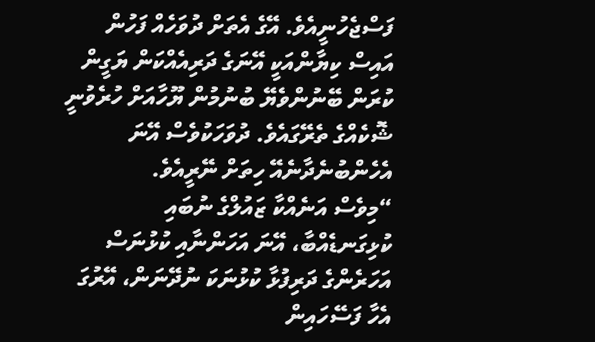ފަސްޖެހުނީއެވެ. އޭގެ އެތަށް ދުވަހެއް ފަހުން އައިސް ކިޔާންއަކީ އޭނަގެ ދަރިއެއްކަން ޔަގީން ކުރަން ބޭނުންވެޔޭ ބުނުމުން ޔޫހާއަށް ހުރެވުނީ ޝޮކެއްގެ ތެރޭގައެވެ. ދުވަހަކުވެސް އޭނަ އެހެންބުނެދާނެއޭ ހިތަށް ނޭރީއެވެ.
“މިވެސް އަނެއްކާ ޒައުލްގެ ނުބައި ކުޅިގަނޑެއްބާ، އޭނަ އަހަންނާއި ކުޅުނަސް އަހަރެންގެ ދަރިފުޅާ ކުޅުނަކަ ނުދޭނަން، އޭރުގަ އެހާ ފަސޭހައިން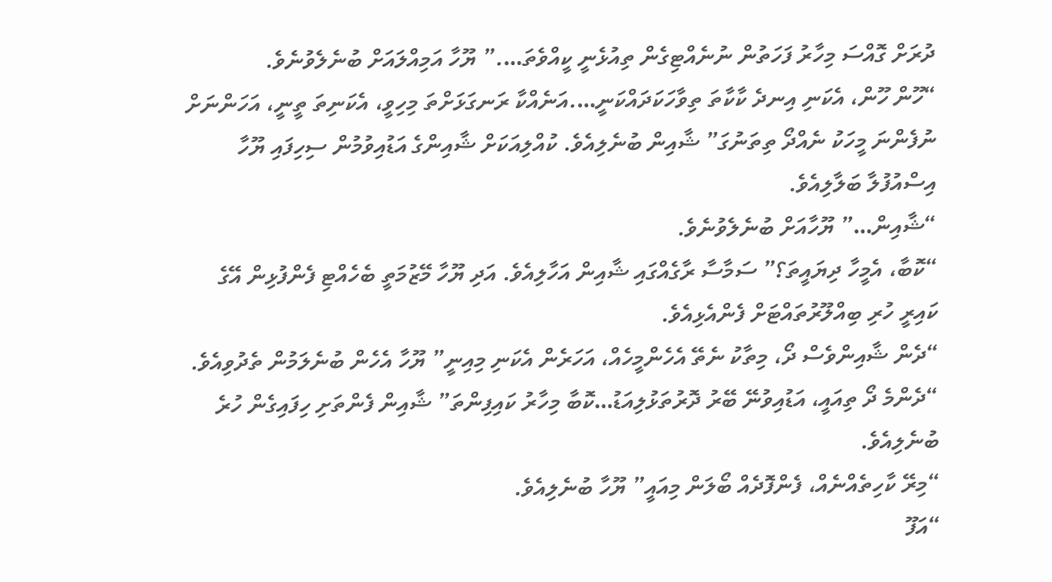ދުރަށް ގޮއްސަ މިހާރު ފަހަތުން ނުނެއްޓިގެން ތިއުޅެނީ ކީއްވެތަ….” ޔޫހާ އަމިއްލައަށް ބުނެލެވުނެވެ.
“ހޫން ހޫން، އެކަނި އިނދެ ކާކާތަ ތިވާހަކަދައްކަނީ….އަނެއްކާ ރަނގަޅަށްތަ މިހިވީ، އެކަނިތަ ތީނީ، އަހަންނަށް ނުފެންނަ މީހަކު ނެއްދޯ ތިތަނުގަ” ޝާއިން ބުނެލިއެވެ. ކުއްލިއަކަށް ޝާއިންގެ އަޑުއިވުމުން ސިހިފައި ޔޫހާ އިސްއުފުލާ ބަލާލިއެވެ.
“ޝާއިން…” ޔޫހާއަށް ބުނެލެވުނެވެ.
“ކޮބާ، އެމީހާ ދިޔައީތަ؟” ސަމާސާ ރާގެއްގައި ޝާއިން އަހާލިއެވެ. އަދި ޔޫހާ މޭޒުމަތީ ބެހެއްޓި ފެންފުޅިން އޭގެ ކައިރީ ހުރި ބިއްލޫރުތައްޓަށް ފެންއެޅިއެވެ.
“ދެން ޝާއިންވެސް ދޯ، މިތާކު ނެތޭ އެހެންމީހެއް، އަހަރެން އެކަނި މިއިނީ” ޔޫހާ އެހެން ބުނެލަމުން ތެދުވިއެވެ.
“ދެންމެ ދޯ ތިއައީ، އަޑުއިވުނޭ ބޭރު ދޮރުތަޅުލިއަޑު…ކޮބާ މިހާރު ކައިފިންތަ” ޝާއިން ފެންތަށި ހިފައިގެން ހުރެ ބުނެލިއެވެ.
“މިރޭ ކާހިތެއްނެއް، ފެންފޮދެއް ބޯލަން މިއައީ” ޔޫހާ ބުނެލިއެވެ.
“އަފޫ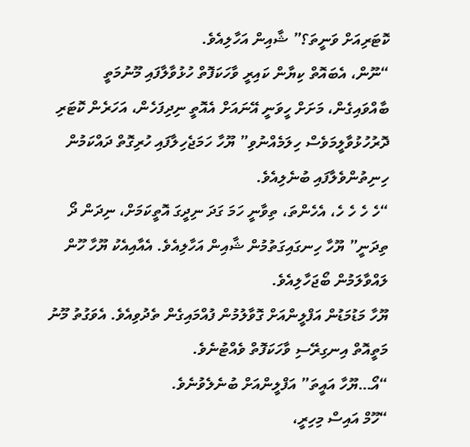ކޮޓަރިއަށް ވަނީތަ؟” ޝާއިން އަހާލިއެވެ.
“ނޫން، އެބައޮތް ކިޔާން ކައިރީ ވާހަކަފޮތް ހުޅުވާލާފައި މޫނުމަތީ ބާއްވައިގެން، މަށަށް ހީވަނީ އޭނައަށް އެއޮތީ ނިދިފަހެން، އަހަރެން ކޮޓަރި ދޮރުހުޅުވާލީމަވެސް ހިލަމެއްނުވި” ޔޫހާ ހަމަޖެހިލާފައި ހުރިގޮތް ދައްކަމުން ހިނިތުންވެލާފައި ބުނެލިއެވެ.
“ހެ ހެ ހެ ހެ، އެހެންތަ، ތިވާނީ ހަމަ ގަދަ ނިދީގަ އޮތީކަމަށް، ނިދަން ދޯ ތިދަނީ” ޔޫހާ ހިނގައިގަތުމުން ޝާއިން އަހާލިއެވެ. އެއާއިއެކު ޔޫހާ ހޫން ލައްވާލަމުން ބޯޖަހާލިއެވެ.
ޔޫހާ މަޑުމަޑުން އަފްލީންއަށް ގޮވާލުމުން ފުއްމައިގެން ތެދުވިއެވެ. އެވަގުތު މޫނު މަތީއޮތް އިނގިރޭސި ވާހަކަފޮތް ވެއްޓުނެވެ.
“އޯ…ޔޫހާ އައީތަ” އަފްލީންއަށް ބުނެލެވުނެވެ.
“ހޫމް އައިސް މިހިރީ،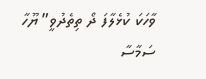ވާހަކަ ކުޅެލާފަ ދޯ ތިތެދުވީ” ޔޫހާ ސަމާސާ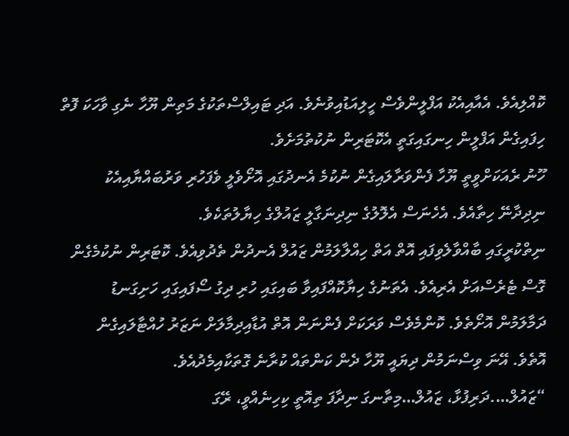ކޮއްލިއެވެ. އެއާއިއެކު އަފްލީންވެސް ހީލިއަޑުއިވުނެވެ. އަދި ޓައިލްސްތަކުގެ މަތިން ޔޫހާ ނެގި ވާހަކަ ފޮތް ހިފައިގެން އަފްލީން ހިނގައިގަތީ އެކޮޓަރިން ނުކުތުމަށެވެ.
ހޫނު ރެއަކަށްވީތީ ޔޫހާ ފެންވަރާލައިގެން ނުކުމެ އެނދުގައި އޮށޯވެލީ ވެފަހުރި ވަރުބައްޔާއިއެކު ނިދިދާނޭ ހިތާއެވެ. އެހެނަސް އެލޮލުގެ ނިދިނަގާލީ ޒައުލްގެ ހިޔާލުތަކެވެ.
ނިތްކުރީގައި ބާއްވާލެވިފައި އޮތް އަތް ހިއްލާލަމުން ޒައުލް އެނދުން ތެދުވިއެވެ. ކޮޓަރިން ނުކުމެގެން ގޮސް ޓެރެސްއަށް އެރިއެވެ. އެތަނުގެ ހިޔާކޮއްފައިވާ ބައިގައި ހުރި ދިގު ސޯފައިގައި ހަށިގަނޑު ދަމާލަމުން އޮށޯތެވެ. ކޮންމެވެސް ވަރަކަށް ފެންނަން އޮތް އުޑާއިދިމާލަށް ނަޒަރު ހުއްޓާލައިގެން އޮތެވެ. އޭނަ ވިސްނަމުން ދިޔައީ ޔޫހާ ދެން ކަންތައް ކުރާނެ ގޮތަކާއިމެދުއެވެ.
“ޒައުލް….ދަރިފުޅާ، ޒައުލް…މިތާނގަ ނިދާފަ ތިއޮތީ ކިހިނެއްވީ، ރޭގަ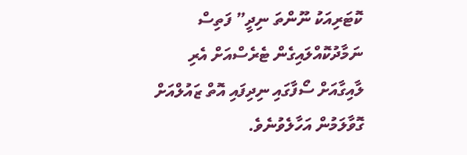ކޮޓަރިއަކު ނޫންތަ ނިދީ” ފަތިސް ނަމާދުކޮއްލައިގެން ޓެރެސްއަށް އެރި ލާއިގާއަށް ސޯފާގައި ނިދިފައި އޮތް ޒައުލްއަށް ގޮވާލަމުން އަހާލެވުނެވެ.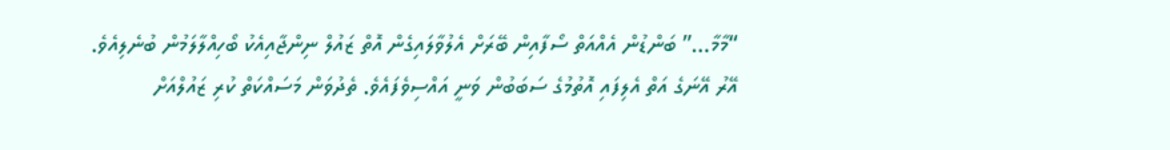“މާމާ…” ބަންޑުން އެއްއަތް ސޯފާއިން ބޭރަށް އެލުވާލައިގެން އޮތް ޒައުލް ނިންޖާއިއެކު ބޯހިއްލާލަމުން ބުނެލިއެވެ. އޭރު އޭނަގެ އަތް އެލިފައި އޮތުމުގެ ސަބަބުން ވަނީ އައްސިވެފައެވެ. ތެދުވަން މަސައްކަތް ކުރި ޒައުލްއަށް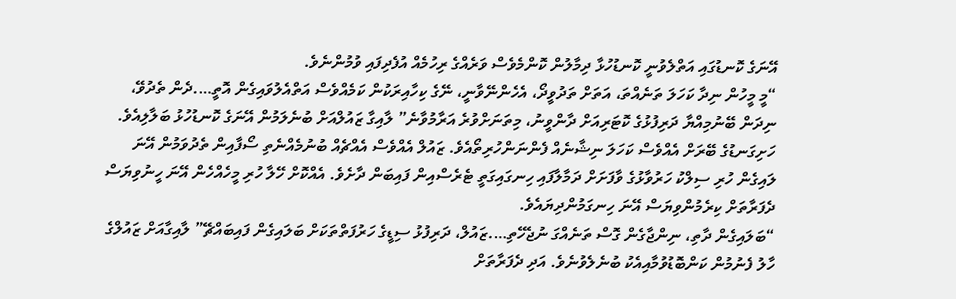އޭނަގެ ކޮނޑުގައި އަތްލެވުނީ ކޮނޑުހުޅާ ދިމާލުން ކޮންމެވެސް ވަރެއްގެ ރިހުމެއް އުފެދިފައި ވުމުންނެވެ.
“މީ މީހުން ނިދާ ކަހަލަ ތަނެއްތަ، އަތަށް ތަދުވީދޯ، އެހެންނޭވާނީ، ނޭގެ ކިހާއިރަކުން ކަމެއްވެސް އަތްއެލުވައިގެން އޮތީ….ދެން ތެދުވޭ، ނިދަން ބޭނުމިއްޔާ ދަރިފުޅުގެ ކޮޓަރިއަށް ދާންވީނު، މިތަނަށްވުރެ އަރާމުވާނެ” ލާއިގާ ޒައުލްއަށް ބުނެލަމުން އޭނަގެ ކޮނޑުހުޅު ބަލާލިއެވެ. ހަށިގަނޑުގެ ބޭރަށް އެއްވެސް ކަހަލަ ނިޝާނެއް ފެންނަންހުރިތޯއެވެ. ޒައުލް އެއްވެސް އެއްޗެއް ބުނުމެއްނެތި ސޯފާއިން ތެދުވަމުން އޭނަ ލައިގެން ހުރި ސިލްކު ހަރުވާޅުގެ ވާފަށަށް ދަމާލާފައި ހިނގައިގަތީ ޓެރެސްއިން ފައިބަން ދާށެވެ. އެއްކޮށް ހޭލާ ހުރި މީހެއްހެން އޭނަ ހީނުވިޔަސް ދެފަރާތަށް ކިރެމުންވިޔަސް އޭނަ ހިނގަމުންދިޔައެވެ.
“ބަލައިގެން ދާތި، ނިންޖާގެން ގޮސް ތަނެއްގަ ނުޖެހޭތި….ޒައުލް، ދަރިފުޅު ސިޑީގެ ހަރުފަތްތަކަށް ބަލައިގެން ފައިބައްޗޭ” ލާއިގާއަށް ޒައުލްގެ ހާލު ފެނުމުން ކަންބޮޑުވުމާއިއެކު ބުނެލެވުނެވެ. އަދި ދެފަރާތަށް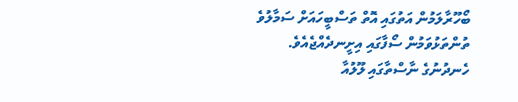ބޯހޫރާލަމުން އަތުގައި އޮތް ތަސްބީހައަށް ސަމާލުވެ ތުންތަޅުވަމުން ސޯފާގައި އިށީނދެއްޖެއެވެ.
ހެނދުނުގެ ނާސްތާގައި ލޫލުއާ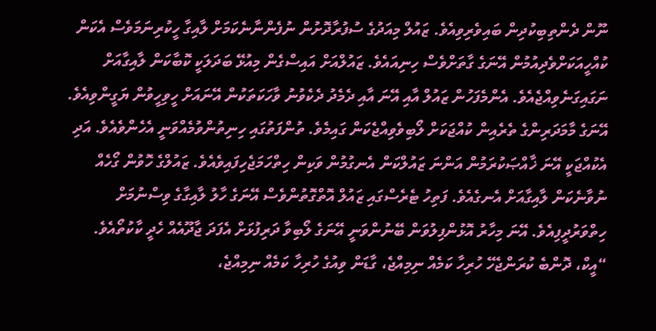ނޫން ދެންތިބިކުދިން ބައިވެރިވިއެވެ. ޒައުލް މިއަދުގެ ސުފުރާދޮށުން ނުފެންނާނެކަމަށް ލާއިގާ ހީކުރިނަމަވެސް އެކަން ކުއްހީއަކަށްވެދިއުމުން އޭނަގެ ގާތަށްވެސް ހިނިއައެވެ. ޒައުލްއަށް އައިސްގެން މިއުޅޭ ބަދަލަކީ ކޮބާކަން ލާއިގާއަށް ނަގައިގަނެވިއްޖެއެވެ. އެންމެފަހުން ޒައުލް އާއި އޭނަ އާއި ދެމެދު ދެކެވުނު ވާހަކަތަކުން އޭނައަށް ހީވިހީވުން ޔަގީންވިއެވެ. އޭނަގެ މާމަދަރިންގެ ތެރެއިން ކުއްޖަކަށް ލޯބިވެވިއްޖެކަން ގައިމެވެ. ތުންފަތުގައި ހިނިތުންވުމެއްވަނީ އެހެންވެއެވެ. އަދި އެކުއްޖަކީ އޭނަ ޚާއްޞަކުރަމުން އަންނަ ޒައުލްކަން އެނގުމުން ވަކިން ހިތްހަމަޖެހިފައިވެއެވެ. ޒައުލްގެ ހޮވުން ގޯހެއް ނުވާނެކަން ލާއިގާއަށް އެނގެއެވެ. ފަތިހު ޓެރެސްގައި ޒައުލް އޮތްގޮތުންވެސް އޭނަގެ ހާލު ލާއިގާގެ ވިސްނުމަށް ހިތްވަރުދީފިއެވެ. އޭނަ މިހާރު އޮޅުންފިލުވަން ބޭނުންވަނީ އޭނަގެ ލޯބިވާ ދަރިފުޅަށް އެފަދަ ޖާދޫއެއް ހެދީ ކާކުތޯއެވެ.
“އީކް، ދޮންބެ ކުރަންޖެހޭ ހުރިހާ ކަމެއް ނިމިއްޖެ، ގާޑަން ވިއުގެ ހުރިހާ ކަމެއް ނިމިއްޖެ،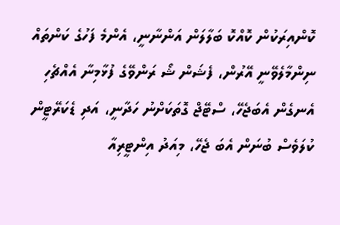ކޮންއިރަކުން ކޮއްކޮ ބަލާލަން އަންނާނީ، އެންމެ ފަހުގެ ކަންތައް ނިންމާލެވޭނީ އޭރުން، ފެޝަން ޝޯ ރަންވޭގެ ފުޅާމިނާ އެއްޗެހި އެނގެން އެބަޖެހޭ، ސްޓޭޖް ގޮތަކަށްނު ހަދާނީ، އަދި ޑެކަރޭޓީން ކުލަވެސް ބުނަން އެބަ ޖެހޭ، މިއަދު އިންޓީރިއާ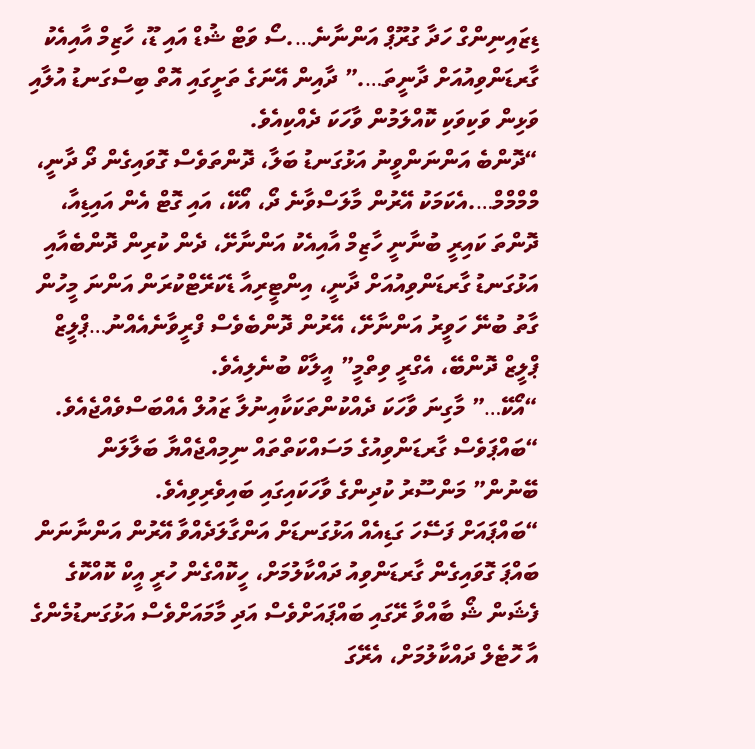ޑިޒައިނިންގް ހަދާ ގުރޫޕް އަންނާނެ….ސޯ ވަޓް ޝުޑް އައި ޑޫ، ހާޒިމް އާއިއެކު ގާރޑަންވިއުއަށް ދާނީތަ….” ދާއިން އޭނަގެ ތަށީގައި އޮތް ބިސްގަނޑު އުލާއި ވަޅިން ވަކިވަކި ކޮއްލަމުން ވާހަކަ ދެއްކިއެވެ.
“ދޮންބެ އަންނަންވީނު އަޅުގަނޑު ބަލާ، ދޮންތަވެސް ގޮވައިގެން ދޯ ދާނީ، މްމްމްމް….އެކަމަކު އޭރުން މާލަސްވާނެ ދޯ، އޯކޭ، އައި ގޮޓް އެން އައިޑިއާ، ދޮންތަ ކައިރީ ބުނާނީ ހާޒިމް އާއިއެކު އަންނާށޭ، ދެން ކުރިން ދޮންބެއާއި އަޅުގަނޑު ގާރޑަންވިއުއަށް ދާނީ، އިންޓީރިއާ ޑެކަރޭޓްކުރަން އަންނަ މީހުން ގާތު ބުނޭ ހަވީރު އަންނާށޭ، އޭރުން ދޮންބެވެސް ފްރީވާނެއެއްނު…ޕްލީޒް ޕްލީޒް ދޮންބޭ، އެގްރީ ވިތްމީ” އީލާކް ބުނެލިއެވެ.
“އޯކޭ…” މާގިނަ ވާހަކަ ދެއްކުންތަކަކާއިނުލާ ޒައުލް އެއްބަސްވެއްޖެއެވެ.
“ބައްޕަވެސް ގާރޑަންވިއުގެ މަސައްކަތްތައް ނިމިއްޖެއްޔާ ބަލާލަން ބޭނުން” މަންސޫރު ކުދިންގެ ވާހަކައިގައި ބައިވެރިވިއެވެ.
“ބައްޕައަށް ފަސޭހަ ގަޑިއެއް އަޅުގަނޑަށް އަންގާލަދެއްވާ އޭރުން އަންނާނަން ބައްޕަ ގޮވައިގެން ގާރޑަންވިއު ދައްކާލުމަށް، ހީކޮއްގެން ހުރީ އީކް ކޮއްކޮގެ ފެޝަން ޝޯ ބާއްވާ ރޭގައި ބައްޕައަށްވެސް އަދި މާމައަށްވެސް އަޅުގަނޑުމެންގެ އާ ހޮޓެލް ދައްކާލުމަށް، އެރޭގަ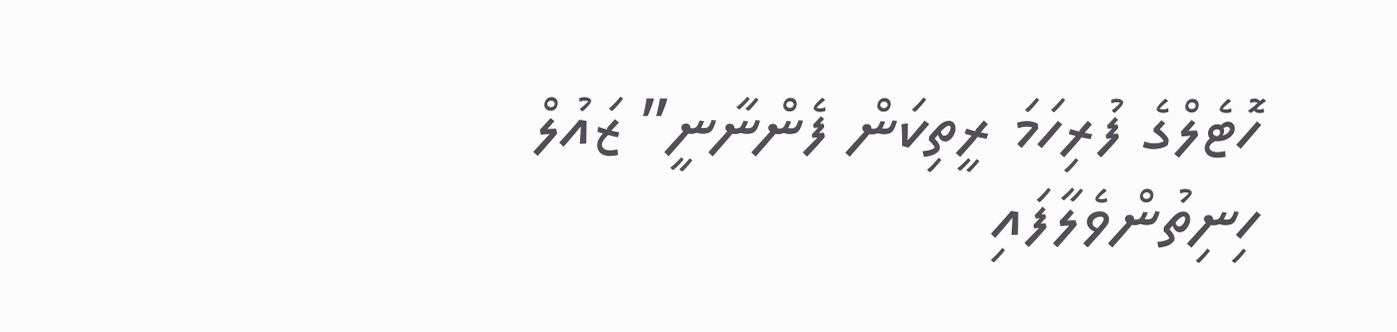ހޮޓެލްގެ ފުރިހަމަ ރީތިކަން ފެންނާނީ” ޒައުލް ހިނިތުންވެލާފައި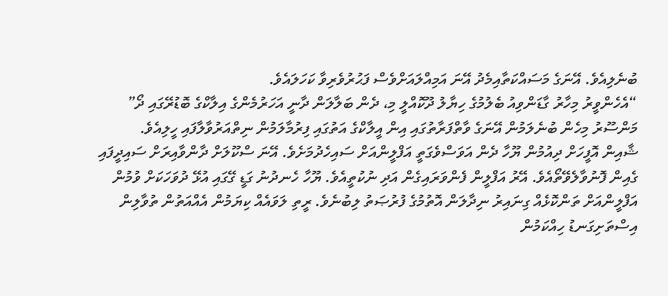ބުނެލިއެވެ. އޭނަގެ މަސައްކަތާއިމެދު އޭނަ އަމިއްލައަށްވެސް ފަޙުރުވެރިވާ ކަހަލައެވެ.
“އެހެންވީރު މިހާރު ގާޑަންވިއު ބެލުމުގެ ހިޔާލު ދޫކޮއްލީ މި، ދެން ބަލާލަން ދާނީ އަހަރުމެންގެ އިލާކްގެ ބޮޑުރޭގައި ދޯ” މަންސޫރު މިހެން ބުނެލަމުން އޭނަގެ ވާތްފަރާތުގައި އިން އީލާކްގެ އަތުގައި ފިރުމާލަމުން ނިތްއަރުވާލާފައި ހީލިއެވެ.
ޝާއިން އޮފީހަށް ދިއުމުން ޔޫހާ ދެން އަވަސްވެގަތީ އަފްލީންއަށް ސައިހެދުމަށެވެ. އޭނަ ސްކޫލަށް ދާންވާއިރަށް ސައިދީފައި ގެއިން ފޮނުވާލެވޭތޯއެވެ. އޭރު އަފްލީން ފެންވަރައިގެން އަދި ނުކުތީއެވެ. ޔޫހާ ހެނދުނު ގަޑީ ގޭގައި އުޅޭ ދުވަހަކަށް ވުމުން އަފްލީންއަށް ތަންކޮޅެއް ގިނައިރު ނިދާލަން އޮތުމުގެ ފުރުޞަތު ލިބުނެވެ. ރީތި ލަވައެއް ކިޔަމުން އެއްއަތުން ތުވާލިން އިސްތަށިގަނޑު ހިއްކަމުން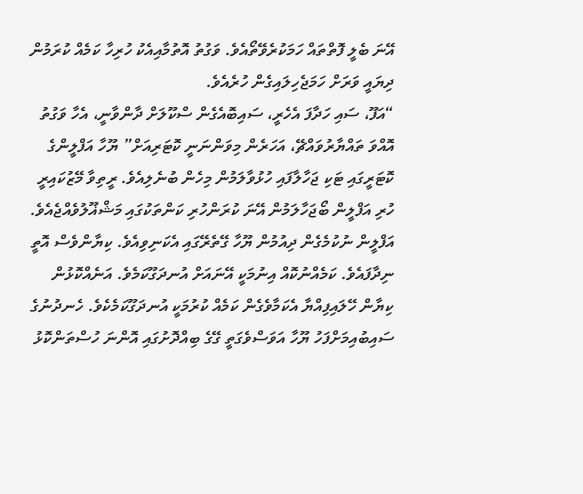އޭނަ ބެލީ ފޮތްތައް ހަމަކުރެވޭތޯއެވެ. ވަގުތު އޮތުމާއިއެކު ހުރިހާ ކަމެއް ކުރަމުން ދިޔައީ ވަރަށް ހަމަޖެހިލައިގެން ހުރެއެވެ.
“އަފޫ، ސައި ހަދާފަ އެހެރީ، ސައިބޮއެގެން ސްކޫލަށް ދާންވާނީ، އެހާ ވަގުތު އޮއްވަ ތައްޔާރުވައްޗޭ، އަހަރެން މިވަންނަނީ ކޮޓަރިއަށް” ޔޫހާ އަފްލީންގެ ކޮޓަރީގައި ޓަކި ޖަހާލާފައި ހުޅުވާލަމުން މިހެން ބުނެލިއެވެ. ރީތިވާ މޭޒުކައިރީ ހުރި އަފްލީން ބޯޖަހާލަމުން އޭނަ ކުރަންހުރި ކަންތަކުގައި މަޝްޣޫލުވެއްޖެއެވެ.
އަފްލީން ނުކުމެގެން ދިއުމުން ޔޫހާ ގޭތެރޭގައި އެކަނިވިއެވެ. ކިޔާންވެސް އޮތީ ނިދާފައެވެ. ކަމެއްނުކޮއް އިނުމަކީ އޭނައަށް އުނދަގޫކަމެވެ. އަނެއްކޮޅުން ކިޔާން ހޭލައިފިއްޔާ އެކަމާވެގެން ކަމެއް ކުރުމަކީ އުނދަގޫކަމެކެވެ. ހެނދުނުގެ ސައިބުއިމަށްފަހު ޔޫހާ އަވަސްވެގަތީ ގޭގެ ބިއްދޮށުގައި އޮންނަ ހުސްތަންކޮޅު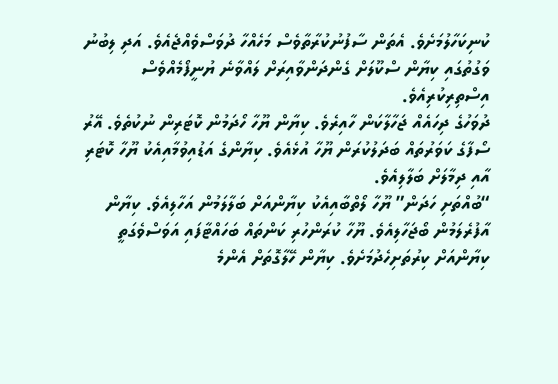ކުނިކަހާލުމަށެވެ. އެތަން ސާފުނުކުރާތާވެސް މަހެއްހާ ދުވަސްވެއްޖެއެވެ. އަދި ލިބުނު ވަގުތުގައި ކިޔާން ސްކޫލަށް ގެންދަންވާއިރަށް ލައްވާނެ ޔުނީފޯމެއްވެސް އިސްތިރިކުރިއެވެ.
ދުވަހުގެ ދިހައެއް ޖަހާލާކަން ހާއިރެވެ. ކިޔާން ޔޫހާ ހޯދަމުން ކޮޓަރިން ނުކުތެވެ. އޭރު ސޯފާގެ ކަވަރުތައް ބަދަލުކުރަން ޔޫހާ އުޅެއެވެ. ކިޔާންގެ އަޑުއިވުމާއިއެކު ޔޫހާ ކޮޓަރި އާއި ދިމާލަށް ބަލާލިއެވެ.
“ބުއްތަށި ހަދަން” ޔޫހާ ލޯތްބާއިއެކު ކިޔާންއަށް ބަލާލަމުން އަހާލިއެވެ. ކިޔާން އާފުރެލަމުން ބޯޖަހާލިއެވެ. ޔޫހާ ކުރަންހުރި ކަންތައް ބަހައްޓާފައި އަވަސްވެގަތީ ކިޔާންއަށް ކިރުތަށިހެދުމަށެވެ. ކިޔާން ހޭލާގޮތަށް އެންމެ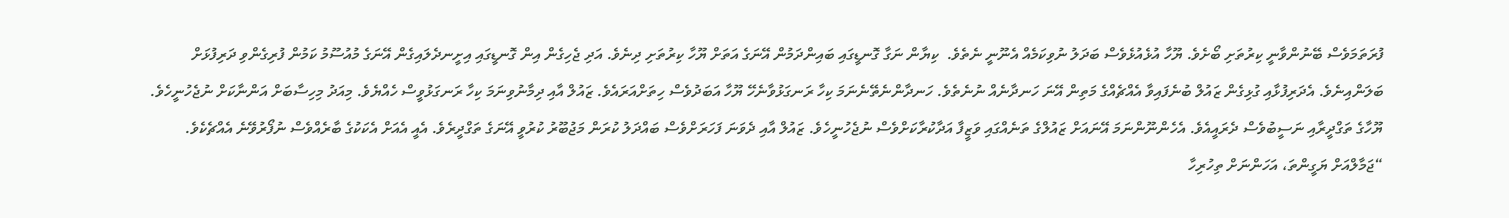ފުރަތަމަވެސް ބޭނުންވާނީ ކިރުތަށި ބޯށެވެ. ޔޫހާ އުޅެއުޅެވެސް ބަދަލު ނުވިކަމެއް އެނޫނީ ނެތެވެ.  ކިޔާން ނަގާ ގޮނޑީގައި ބައިންދަމުން އޭނަގެ އަތަށް ޔޫހާ ކިރުތަށި ދިނެވެ. އަދި ޖެހިގެން އިން ގޮނޑީގައި އިށީނދެލައިގެން އޭނަގެ މުއުސޫމު ކަމުން ފުރިގެންވި ދަރިފުޅަށް ބަލަންއިނެވެ. އެދަރިފުޅާއި ގުޅިގެން ޒައުލް ބުނެފައިވާ އެއްޗެއްގެ މަތިން އޭނަ ހަނދާނެއް ނުނެތެވެ. ހަނދާންނެތޭނެނަމަ ކިހާ ރަނގަޅުވާނެހޭ ޔޫހާ އަބަދުވެސް ހިތަށްއަރައެވެ. ޒައުލް އާއި ދިމާނުވިނަމަ ކިހާ ރަނގަޅުވީސް ހެއްޔެވެ. މިއަދު މިހިސާބަށް އަންނާކަށް ނުޖެހުނީހެވެ. ޔޫހާގެ ތަގްދީރާއި ނަސީބުވެސް ދެރައީއެވެ. އެހެންނޫންނަމަ އޭނައަށް ޒައުލްގެ ތަނެއްގައި ވަޒީފާ އަދާކުރާކަށްވެސް ނުޖެހުނީހެވެ. ޒައުލް އާއި ދެވަނަ ފަހަރަށްވެސް ބައްދަލު ކުރަން މަޖުބޫރު ކުރުވީ އޭނަގެ ތަގްދީރެވެ. އެއީ އެއަށް އެކަކުގެ ބާރެއްވެސް ނުފޯރުވޭނެ އެއްޗެކެވެ.
“ޖަމާލްއަށް ޔަގީންތަ، އަހަންނަށް ތިހުރިހާ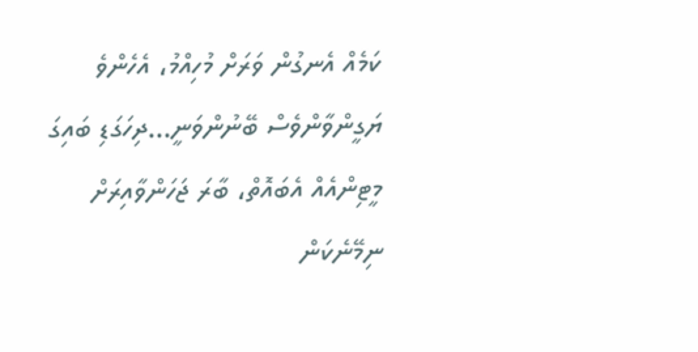ކަމެއް އެނގުން ވަރަށް މުހިއްމު، އެހެންވެ ޔަގީންވާންވެސް ބޭނުންވަނީ…ދިހަގަޑި ބައިގަ މީޓިންއެއް އެބައޮތް، ބާރަ ޖަހަންވާއިރަށް ނިމޭނެކަން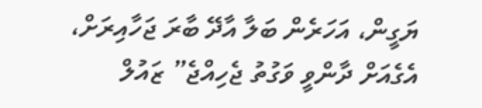ޔަގީން، އަހަރެން ބަލާ އާދޭ ބާރަ ޖަހާއިރަށް، އެގެއަށް ދާންވީ ވަގުތު ޖެހިއްޖެ” ޒައުލް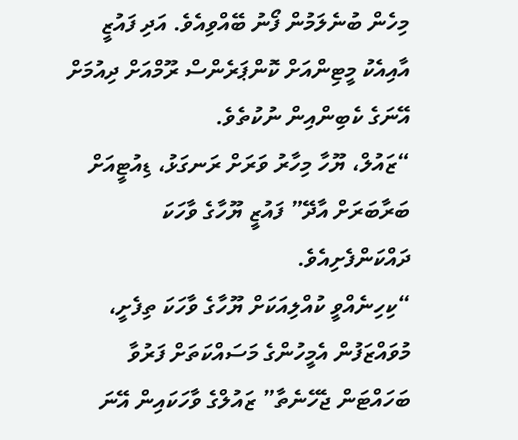މިހެން ބުނެލަމުން ފޯނު ބޭއްވިއެވެ. އަދި ފައުޒީ އާއިއެކު މީޓިންއަށް ކޮންޕަރެންސް ރޫމްއަށް ދިއުމަށް އޭނަގެ ކެބިންއިން ނުކުތެވެ.
“ޒައުލް، ޔޫހާ މިހާރު ވަރަށް ރަނގަޅު، ޑިއުޓީއަށް ބަރާބަރަށް އާދޭ” ފައުޒީ ޔޫހާގެ ވާހަކަ ދައްކަންފެށިއެވެ.
“ކިހިނެއްވީ ކުއްލިއަކަށް ޔޫހާގެ ވާހަކަ ތިފެށީ، މުވައްޒަފުން އެމީހުންގެ މަސައްކަތަށް ފަރުވާ ބަހައްޓަން ޖެހޭނެތާ” ޒައުލްގެ ވާހަކައިން އޭނަ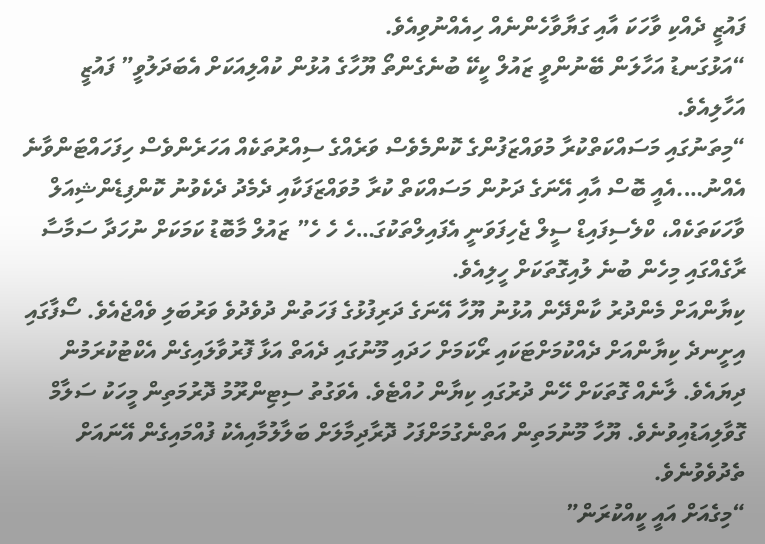ފައުޒީ ދެއްކި ވާހަކަ އާއި ގަޔާވާހެންނެއް ހިއެއްނުވިއެވެ.
“އަޅުގަނޑު އަހާލަން ބޭނުންވީ ޒައުލް ކީކޭ ބުނެގެންތޯ ޔޫހާގެ އުޅުން ކުއްލިއަކަށް އެބަދަލުވީ” ފައުޒީ އަހާލިއެވެ.
“މިތަނުގައި މަސައްކަތްކުރާ މުވައްޒަފުންގެ ކޮންމެވެސް ވަރެއްގެ ސިއްރުތަކެއް އަހަރެންވެސް ހިފަހައްޓަންވާނެ އެއްނު….އެއީ ބޮސް އާއި އޭނަގެ ދަށުން މަސައްކަތް ކުރާ މުވައްޒަފަކާއި ދެމެދު ދެކެވުނު ކޮންފިޑެންޝިއަލް ވާހަކަތަކެއް، ކްލެސިފައިޑް ސީލް ޖެހިފަވަނީ އެފައިލްތަކުގަ…ހެ ހެ ހެ” ޒައުލް މާބޮޑު ކަމަކަށް ނުހަދާ ސަމާސާ ރާގެއްގައި މިހެން ބުނެ ލުއިގޮތަކަށް ހީލިއެވެ.
ކިޔާންއަށް މެންދުރު ކާންދޭން އުޅުނު ޔޫހާ އޭނަގެ ދަރިފުޅުގެ ފަހަތުން ދުވެދުވެ ވަރުބަލި ވެއްޖެއެވެ. ސޯފާގައި އިށީނދެ ކިޔާންއަށް ދެއްކުމަށްޓަކައި ރޯކަމަށް ހަދައި މޫނުގައި ދެއަތް އަޅާ ފޮރުވާލައިގެން އެކްޓުކުރަމުން ދިޔައެވެ. ލާނެއް ގޮތަކަށް ހޭން ދުރުގައި ކިޔާން ހުއްޓެވެ. އެވަގުތު ސިޓިންރޫމު ދޮރުމަތިން މީހަކު ސަލާމް ގޮވާލިއަޑުއިވުނެވެ. ޔޫހާ މޫނުމަތިން އަތްނެގުމަށްފަހު ދޮރާދިމާލަށް ބަލާލުމާއިއެކު ފުއްމައިގެން އޭނައަށް ތެދުވެވުނެވެ.
“މިގެއަށް އައީ ކީއްކުރަން”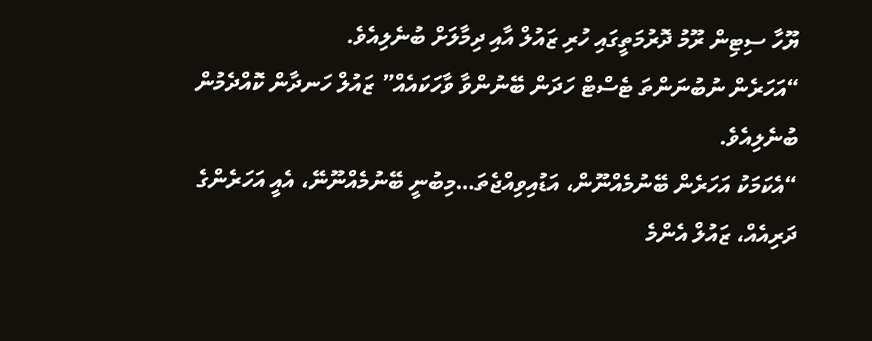ޔޫހާ ސިޓިން ރޫމު ދޮރުމަތީގައި ހުރި ޒައުލް އާއި ދިމާލަށް ބުނެލިއެވެ.
“އަހަރެން ނުބުނަންތަ ޓެސްޓް ހަދަން ބޭނުންވާ ވާހަކައެއް” ޒައުލް ހަނދާން ކޮއްދެމުން ބުނެލިއެވެ.
“އެކަމަކު އަހަރެން ބޭނުމެއްނޫން، އަޑުއިވިއްޖެތަ…މިބުނީ ބޭނުމެއްނޫނޭ، އެއީ އަހަރެންގެ ދަރިއެއް، ޒައުލް އެންމެ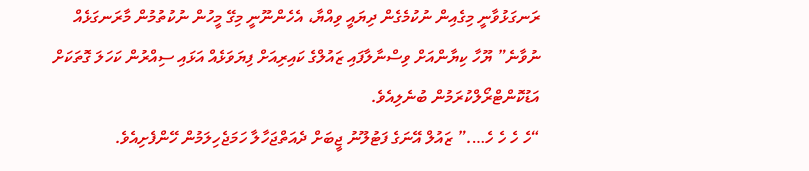ރަނގަޅުވާނީ މިގެއިން ނުކުމެގެން ދިޔައީ ވިއްޔާ، އެހެންނޫނީ މިގޭ މީހުން ނުކުތުމުން މާރަނގަޅެއް ނުވާނެ” ޔޫހާ ކިޔާންއަށް ވިސްނާލާފައި ޒައުލްގެ ކައިރިއަށް ފިޔަވަޅެއް އަޅައި ސިއްރުން ކަހަލަ ގޮތަކަށް އަޑުކޮންޓްރޯލްކުރަމުން ބުނެލިއެވެ.
“ހެ ހެ ހެ ހެ….” ޒައުލް އޭނަގެ ފަޓުލޫނު ޖީބަށް ދެއަތްޖަހާލާ ހަމަޖެހިލަމުން ހޭންފެށިއެވެ.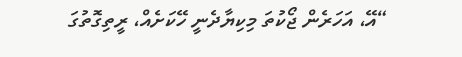“އޭ، އަހަރެން ޖޯކުތަ މިކިޔާދެނީ ހޭކަށެއް، ރީތިގޮތުގަ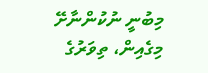މިބުނީ ނުކުންނާށޭ މިގެއިން، ތިވަރުގެ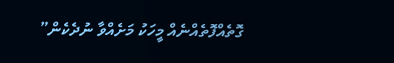ގޮތެއްފޮތެއްނެއް މީހަކު މަށެއްވާ ނުދެކެން”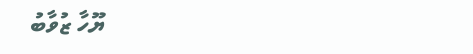ޔޫހާ ޒުވާބު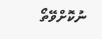ނުކޮށްވޭތޯ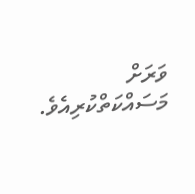ވަރަށް މަސައްކަތްކުރިއެވެ.